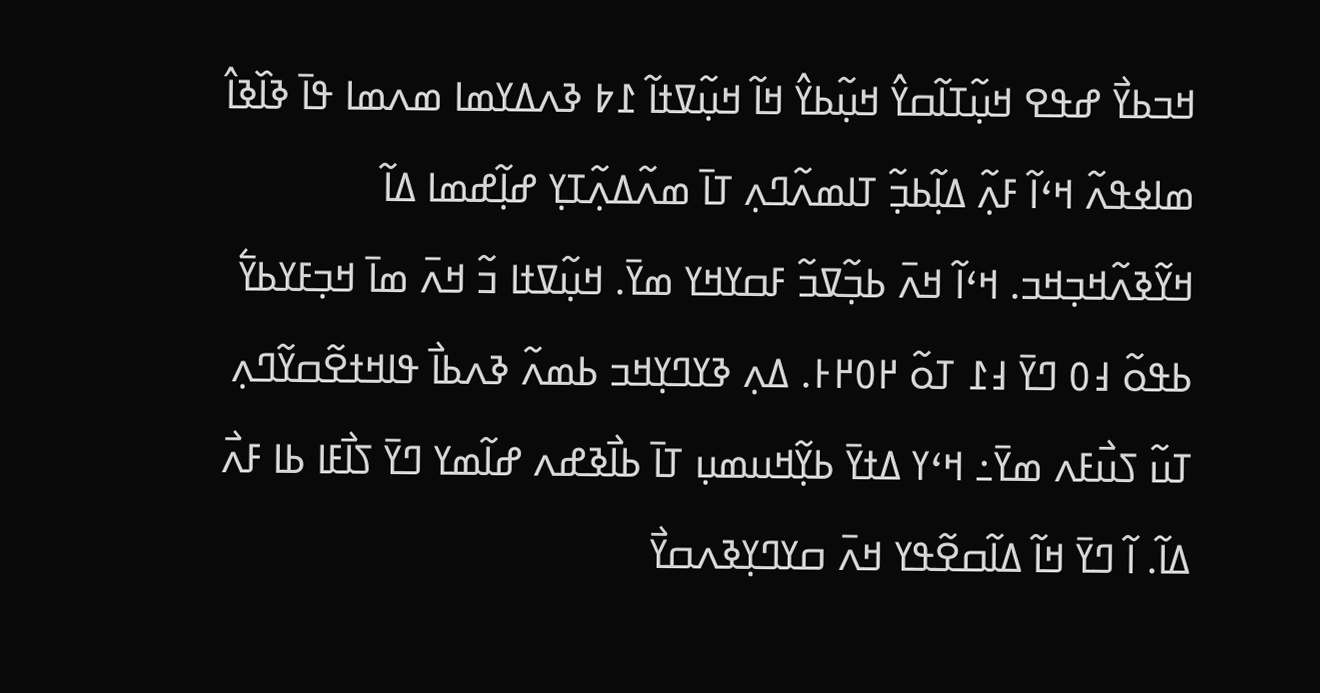ߞߏߕߌ߯ ߝߟߐ ߞߎ߲߬ߠߊ߬ߛߌ߮ ߞߎ߲߬ߕߌ߮ ߞߊ߬ ߞߎ߲߬ߜߙߊ߬ ߁߈ ߢߍߡߌߘߊ ߘߍߘߊ ߟߊ߫ ߢߊ߰ߢߊ߮ ߘߊߦߟߍ߬ ߞߵߊ߬ ߓߍ߲߬ ߡߊ߲߬ߕߏ߲߬ ߠߊߘߍ߬ߣߍ߲ ߠߊ߫ ߘߍ߬ߡߍ߲߬ߠߌ߲ ߝߊ߲߬ߝߘߊ ߡߊ߬ ߞߌ߬ߢߍ߬ߞߏ߲ߞߏ. ߞߵߊ߬ ߞߍ߫ ߕߏ߲߬ߜߏ߬ ߓߛߌߞߌ ߘߌ߫. ߞߎ߲߬ߜߙߊ ߏ߬ ߞߍ߫ ߘߊ߫ ߞߏ߲ߓߌߕߌ߱ ߕߟߋ߬ ߃߀ ߣߌ߫ ߃߁ ߠߋ߬ ߂߀߂߅. ߡߍ߲ ߢߌߣߌ߲ߞߏ ߕߘߍ߬ ߢߍߕߊ߯ ߟߊߞߙߐ߬ߛߌ߬ߣߍ߲ ߠߎ߬ ߖߎ߯ߓߍ ߘߌ߫߸ ߞߵߌ ߡߙߌ߫ ߕߌ߲߬ߞߎߘߎ߲ ߠߊ߫ ߕߊ߯ߢߝߍ ߝߊ߬ߘߌ ߣߌ߫ ߖߊ߯ߓߊ ߕߊ ߓߍ߯ ߡߊ߬. ߊ߬ ߣߌ߫ ߞߊ߬ ߡߊ߬ߛߐ߬ߟߌ ߞߍ߫ ߛߌߣߌ߲ߢߍߛߌ߯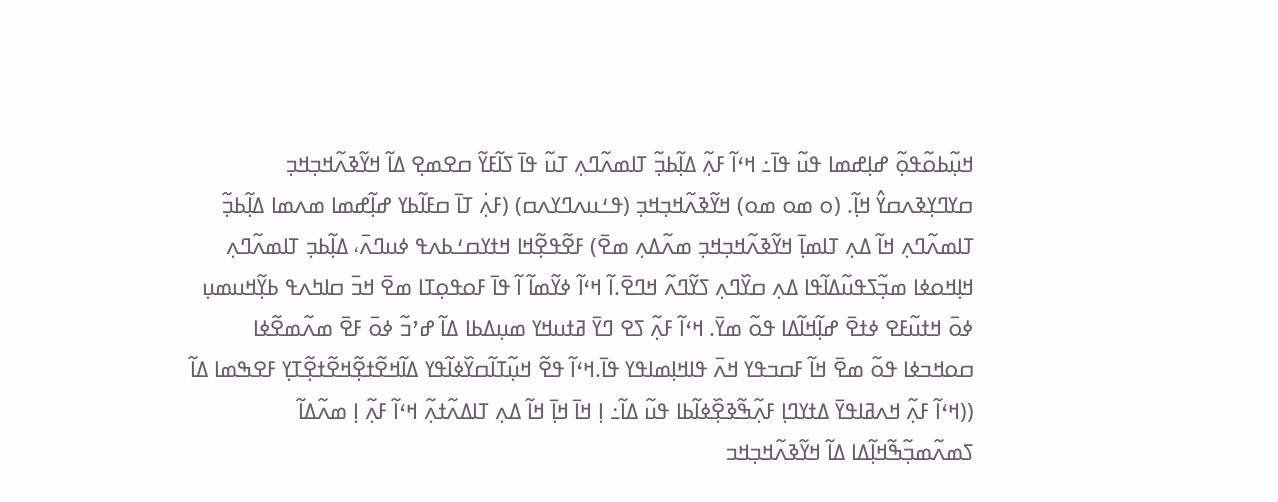ߞߎ߲߬ߕߋ߬ߟߋ߲߬ ߝߊ߲ߝߘߊ ߟߎ߬ ߟߊ߫߸ ߞߵߊ߬ ߓߍ߲߬ ߡߊ߲߬ߕߏ߲߬ ߠߊߘߍ߬ߣߍ߲ ߠߎ߬ ߟߊ߫ ߖߊ߬ߓߌ߬ ߛߐߘߐ߲ ߡߊ߬ ߞߌ߬ߢߍ߬ߞߏ߲ߞߏ߲ ߛߌߣߌ߲ߢߍߛߌ߮ ߞߊ߲߬. (ߋ ߘߋ ߘߋ) ߞߌ߬ߢߍ߬ߞߏ߲ߞߏ߲ (ߟߑߎߍߣߌߍߛ) (ߓߍ߲߭ ߠߊ߫ ߛߓߊ߬ߕߌ ߝߊ߲߬ߝߘߊ ߘߍߘߊ ߡߊ߲߬ߕߏ߲߬ ߠߊߘߍ߬ߣߍ߲ ߞߊ߬ ߡߍ߲ ߠߊߘߊ߲߫ ߞߌ߬ߢߍ߬ߞߏ߲ߞߏ߲ ߘߍ߬ߡߍ߲ ߘߐ߫) ߓߐ߬ߟߐ߲߬ߞߊ ߞߙߌߛߑߕߍߟ ߦߎߣߍ߫، ߡߊ߲߬ߕߏ߲ ߠߊߘߍ߬ߣߍ߲ ߞߊ߲ߞߋߦߊ ߘߏ߲߬ߖߟߎ߬ߡߊ߬ߟߊ ߡߍ߲ ߛߌ߰ߣߍ߲ ߖߌ߬ߣߍ߬ ߞߣߐ߫.ߊ߬ ߞߵߊ߬ ߦߌ߬ߘߊ߬ ߊ߬ ߟߊ߫ ߓߋߟߋ߲ߠߊ ߘߐ߫ ߞߏ߫ ߛߊߤߍߟ ߕߌ߲߬ߞߎߘߎ߲ ߦߋ߫ ߞߙߎ߬ߓߐ ߦߙߐ߫ ߝߊ߲߬ߞߊ߬ߡߊ ߟߋ߬ ߘߌ߫. ߞߵߊ߬ ߓߍ߲߬ ߖߐ ߣߌ߫ ߥߙߎߞߌ ߘߎ߲ߡߕߊ ߡߊ߬ ߝߴߏ߬ ߦߋ߫ ߓߐ߫ ߘߍ߬ߘߐ߬ߦߊ ߛߋߞߏߦߊ ߟߋ߬ ߘߐ߫ ߞߊ߬ ߓߛߏߟߌ ߞߍ߫ ߟߊߞߊ߲ߘߊߟߌ ߟߊ߫.ߞߵߊ߬ ߟߐ߬ ߞߎ߲߬ߠߊ߬ߛߌ߰ߦߊ߬ߟߌ ߡߊ߬ߞߐ߬ߙߐ߲߬ߞߐ߬ߙߐ߲߬ߠߌ߲ ߓߐߒߘߊ ߡߊ߬ ((ߞߵߊ߬ ߓߍ߲߬ ߞߍߥߊߟߌ߫ ߡߙߌߣߊ߲ ߓߍ߲߬ߒ߬ߢߐ߲߰ߦߊ߬ߕߊ ߟߎ߬ ߡߊ߬߸ ߊ߲ ߞߊ߫ ߞߊ߲߫ ߞߊ߬ ߡߍ߲ ߠߊߡߍ߬ߙߍ߲߬ ߞߵߊ߬ ߓߍ߲߬ ߊ߲ ߘߍ߬ߡߊ߬ ߖߘߍ߬ߘߏ߲߬ߒ߬ߞߊ߲߬ߡߊ ߡߊ߬ ߞߌ߬ߢߍ߬ߞߏ߲ߞߏ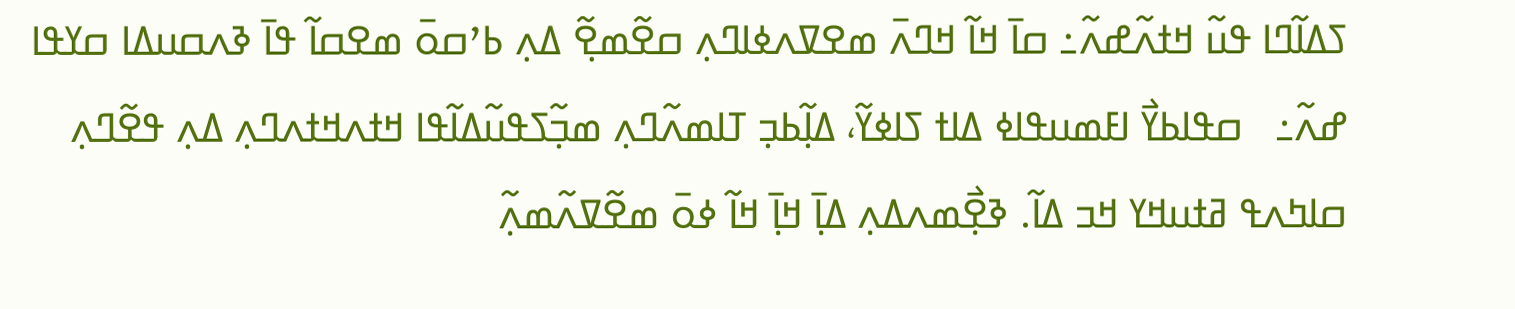ߖߡߊ߬ߣߊ ߟߎ߬ ߞߙߍ߬ߝߍ߬߸ ߛߊ߫ ߞߊ߬ ߞߣߍ߫ ߘߐߜߍߦߊߣߍ߲ ߛߐ߬ߘߐ߲߬ ߡߍ߲ ߕߴߛߋ߫ ߘߐߛߊ߬ ߟߊ߫ ߢߍߛߎߡߊ ߛߌߟߊ ߝߍ߬߸   ߛߟߊߕߌ߯ ߊߓߘߎߟߊߦ ߡߊߙ ߖߊߦߌ߬، ߡߊ߲߬ߕߏ߲ ߠߊߘߍ߬ߣߍ߲ ߘߏ߲߬ߖߟߎ߬ߡߊ߬ߟߊ ߞߙߍߞߙߍߣߍ߲ ߡߍ߲ ߟߐ߬ߣߍ߲ ߛߊߤߍߟ ߥߙߎߞߌ ߞߏ ߡߊ߬. ߢߐ߲߯ߘߍߡߍ߲ ߡߊ߲߫ ߞߊ߲߫ ߞߊ߬ ߦߋ߫ ߘߐ߬ߜߍ߬ߘߍ߲߬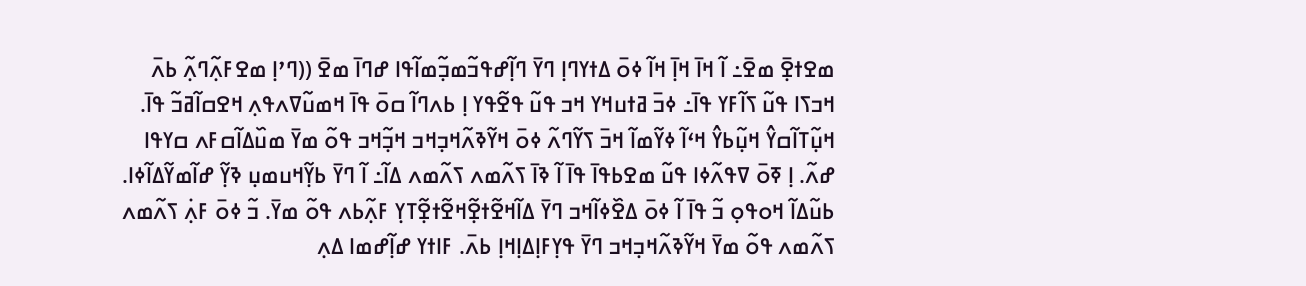ߘߐߙߐ߲߫ ߘߐ߫߸ ߊ߬ ߞߊ߫ ߞߊ߲߫ ߞߊ߬ ߦߋ߫ ߡߙߌߣߊ߲ ߣߌ߫ ߣߊ߲߬ߝߟߏ߬ߘߏ߲߬ߘߊ߬ߟߊ ߝߣߊ߫ ߘߐ߫ ((ߣߴߊ߲ ߘߐߓߍ߲߬ߣߍ߲߬ ߕߍ߫ ߞߏߖߊ ߟߎ߬ ߖߊ߬ߓߌ ߟߊ߫߸ ߦߏ߫ ߥߙߎߞߌ ߞߏ ߟߎ߬ ߟߐ߬ߟߌ ߊ߲ ߕߍߣߊ߬ ߛߋ߫ ߟߊ߫ ߞߘߎ߬ߜߍߟߍ߲ ߞߐߛߊ߬ߥߏ߬ ߟߊ߫. ߞߎ߲߬ߠߊ߬ߛߌ߮ ߞߎ߲߬ߕߌ߮ ߞߵߊ߬ ߦߌ߬ߘߊ߬ ߞߏ߫ ߖߌ߬ߣߍ߬ ߦߋ߫ ߞߌ߬ߢߍ߬ߞߏ߲ߞߏ ߞߏ߲߬ߞߏ ߟߋ߬ ߘߌ߫ ߘߎ߰ߡߊ߬ߛߓߍ ߛߌߟߊ ߝߍ߬. ߊ߲ ߧߋ߫ ߜߟߍ߬ߦߊ ߟߎ߬ ߘߐߕߟߊ߫ ߟߊ߫ ߊ߬ ߢߊ߫ ߖߍ߬ߘߍ ߖߍ߬ߘߍ ߡߊ߬߸ ߊ߬ ߣߌ߫ ߕߌ߲߬ߞߎߘߎ߲ ߢߌ߲߬ ߝߊ߬ߘߌ߬ߡߊ߬ߦߊ. ߕߎ߬ߡߊ߬ ߞߋߟߋ߲ ߏ߬ ߟߊ߫ ߊ߬ ߦߋ߫ ߡߐ߰ߦߊ߬ߞߏ ߣߌ߫ ߡߊ߬ߞߐ߬ߙߐ߲߬ߞߐ߬ߙߐ߲߬ߠߌ߲ ߓߍ߲߬ߕߍ ߟߋ߬ ߘߌ߫. ߏ߬ ߦߋ߫ ߓߍ߲߭ ߖߍ߬ߘߍ ߖߍ߬ߘߍ ߟߋ߬ ߘߌ߫ ߞߌ߬ߢߍ߬ߞߏ߲ߞߏ ߣߌ߫ ߟߌ߲ߓߊ߲ߡߊ߲ߞߊ߲ ߕߍ߫. ߓߊߙߌ ߝߊ߲߬ߝߘߊ ߡߍ߲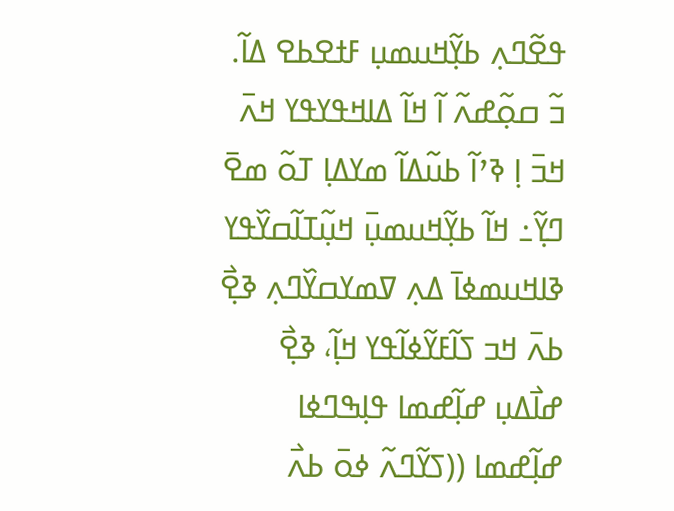ߟߐ߬ߣߍ߲ ߕߌ߲߬ߞߎߘߎ߲ ߓߙߐߕߐ ߡߊ߬. ߏ߬ ߛߋ߲߬ߝߍ߬ ߊ߬ ߞߊ߬ ߡߊߞߟߌߟߌ ߞߍ߫ ߞߏ߫ ߊ߲ ߢߴߊ߬ ߕߎ߬ߡߊ߬ ߘߌߡߊ߲ ߠߋ߬ ߘߐ߫ ߣߌ߲߬߸ ߞߊ߬ ߕߌ߲߬ߞߎߘߎ߲߫ ߞߎ߲߬ߠߊ߬ߛߌ߰ߟߌ ߢߊߞߎߘߦߊ߫ ߡߍ߲ ߜߘߌߛߌ߰ߣߍ߲ ߢߐ߲߯ ߕߍ߫ ߞߏ ߖߊ߬ߓߌ߬ߦߊ߬ߟߌ ߞߊ߲߬، ߢߐ߲߯ ߝߊ߯ߡߎ߲ ߝߊ߲߬ߝߘߊ ߟߊ߲ߒߣߦߊ ߝߊ߲߬ߝߘߊ ((ߖߌ߬ߣߍ߬ ߦߋ߫ ߕߍ߯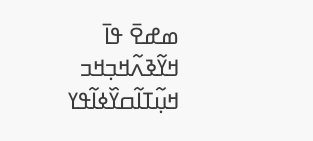ߘߝߐ߫ ߟߊ߫ ߞߌ߬ߢߍ߬ߞߏ߲ߞߏ ߞߎ߲߬ߠߊ߬ߛߌ߰ߦߊ߬ߟߌ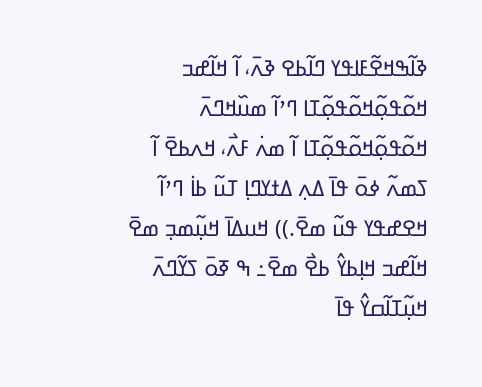ߢߊ߬ߒߞߐ߬ߓߊߟߌ ߣߊ߬ߕߐ ߢߍ߫، ߊ߬ ߞߊ߬ߝߏ ߞߋ߬ߟߋ߲߬ߞߋ߬ߟߋ߲߬ߠߊ ߣߴߊ߬ ߘߎ߰ߞߣߍ߫ ߞߋ߬ߟߋ߲߬ߞߋ߬ߟߋ߲߬ߠߊ ߊ߬ ߘߍ߭ ߓߍ߯، ߞߍߕߐ߫ ߊ߬ ߖߘߍ߬ ߦߋ߫ ߟߊ߫ ߡߍ߲ ߡߙߌߣߊ߲ ߠߎ߬ ߕߊ߭ ߣߴߊ߬ ߞߐߝߟߌ ߟߎ߬ ߘߐ߫.)) ߞߎߡߊ߫ ߞߎ߲߬ߘߏ߲ ߘߐ߫ ߞߊ߬ߝߏ ߞߊ߲ߕߌ߮ ߕߐ߯ ߘߐ߫߸ ߒ ߧߋ߫ ߖߌ߬ߣߍ߫ ߞߎ߲߬ߠߊ߬ߛߌ߮ ߟߊ߫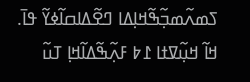ߖߘߍ߬ߘߏ߲߬ߒ߬ߞߊ߲ߡߊ ߣߐ߬ߡߊߛߊ߬ߦߌ߬ ߟߊ߫. ߞߊ߬ ߞߎ߲߬ߜߙߊ ߁߈ ߓߍ߲߬ߒ߬ߡߊ߬ߞߊ߲ ߠߎ߬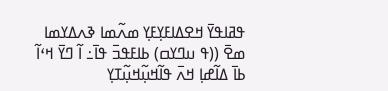ߟߥߊߟߌ߫ ߞߐߡߊߓߌ߲ߓߌ߲ ߘߍ߬ߘߊ ߢߍߡߌߘߊ ߘߐ߫ ((ߟ ߎߣߌߛ) ߕߊߓߟߏ߫ ߟߊ߫߸ ߊ߬ ߣߌ߫ ߞߵߊ߬ ߕߊ߫ ߡߊ߬ߝߊ߲ ߞߍ߫ ߟߊ߬ߞߎ߲߬ߞߎ߲߬ߠߌ߲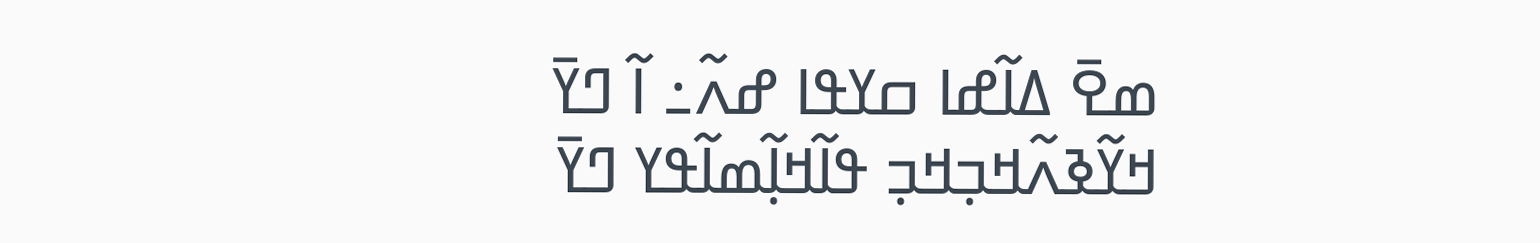ߘߐ߫ ߡߊ߬ߝߊ ߛߌߟߊ ߝߍ߬߸ ߊ߬ ߣߌ߫ ߞߌ߬ߢߍ߬ߞߏ߲ߞߏ߲ ߟߊ߬ߞߊ߲߬ߘߊ߬ߟߌ ߣߌ߫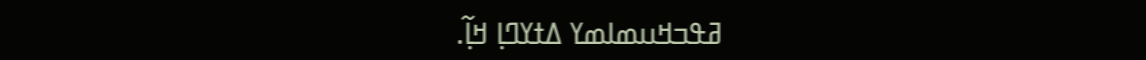ߥߟߏߞߎߘߊߘߌ ߡߙߌߣߊ߲ ߞߊ߲߬.